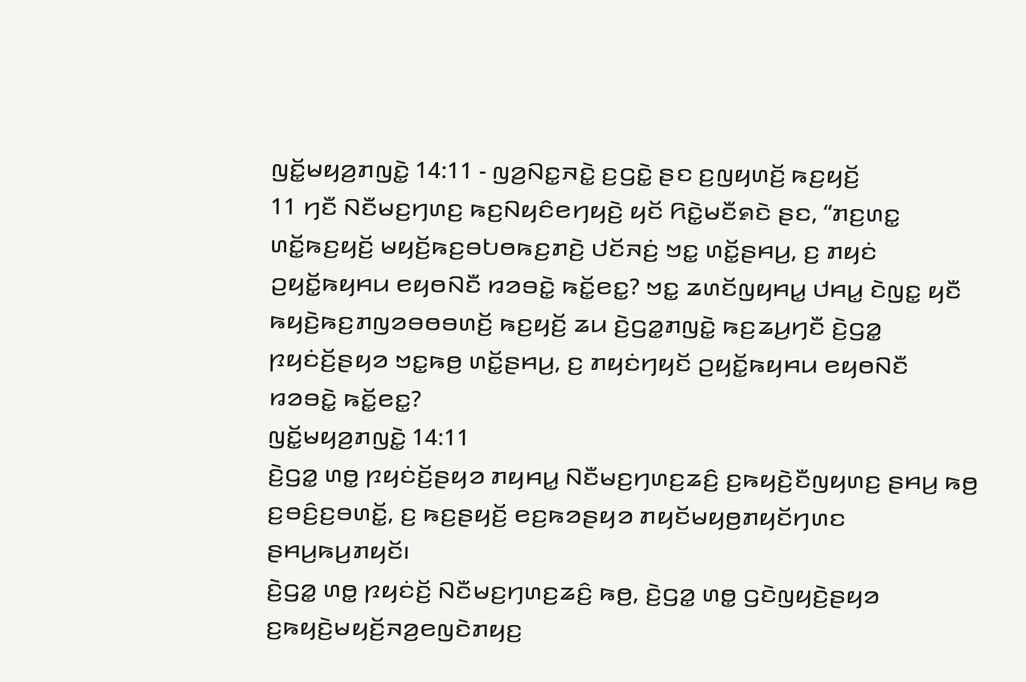ꤜꤢꤩ꤭ꤗꤟꤤ꤬ꤊꤜꤢꤧ꤭ 14:11 - ꤜꤤ꤬ꤡꤢ꤭ꤏꤢꤧ꤭ ꤢ꤬ꤞꤢꤧ꤭ ꤔꤢ ꤢ꤬ꤜꤟꤛꤢꤩ꤬ ꤒꤢ꤬ꤟꤢꤩ꤬
11 ꤚꤢꤪ ꤡꤢꤪꤗꤢ꤬ꤚꤛꤢ꤬ ꤒꤢ꤬ꤡꤟꤢꤨꤕꤚꤟꤢꤧ꤬ ꤟꤢꤩ ꤖꤢꤧ꤭ꤗꤢꤪꤎꤢꤧ ꤔꤢ, “ꤊꤢ꤬ꤛꤢ꤭ ꤛꤢꤩ꤭ꤒꤢ꤬ꤟꤢꤩ꤬ ꤗꤟꤢꤩ꤬ꤒꤢ꤬ꤋꤝꤥꤒꤢ꤬ꤊꤢꤧ꤬ ꤓꤢꤩꤏꤢꤦ꤬ ꤠꤢ꤭ ꤛꤢꤩ꤭ꤔꤌꤣ꤬, ꤢ꤬ ꤊꤟꤢꤦ ꤑꤟꤢꤩ꤭ꤒꤟꤌꤣ ꤕꤟꤥꤡꤢꤪ ꤙꤤꤋꤢꤧ꤭ ꤒꤢꤩ꤭ꤕꤢ꤭? ꤠꤢ꤭ ꤘꤛꤢꤩꤜꤟꤌꤣ꤭ ꤓꤌꤣ꤭ ꤢꤧꤜꤢ꤭ ꤟꤢꤪ ꤒꤟꤢꤧ꤬ꤒꤢ꤬ꤊꤜꤤꤋꤥꤋꤛꤢꤩ꤬ ꤒꤢ꤬ꤟꤢꤩ꤬ ꤘꤣ ꤢꤧ꤬ꤞꤤ꤭ꤊꤜꤢꤧ꤭ ꤒꤢ꤬ꤘꤣ꤬ꤚꤢꤪ ꤢꤧ꤬ꤞꤤ꤭ ꤐꤟꤢꤦꤢꤩ꤬ꤔꤟꤤ ꤠꤢ꤭ꤒꤥ꤬ ꤛꤢꤩ꤭ꤔꤌꤣ꤬, ꤢ꤬ ꤊꤟꤢꤦꤚꤟꤢꤩ ꤑꤟꤢꤩ꤭ꤒꤟꤌꤣ ꤕꤟꤥꤡꤢꤪ ꤙꤤꤋꤢꤧ꤭ ꤒꤢꤩ꤭ꤕꤢ꤭?
ꤜꤢꤩ꤭ꤗꤟꤤ꤬ꤊꤜꤢꤧ꤭ 14:11
ꤢꤧ꤬ꤞꤤ꤭ ꤛꤥ꤭ ꤐꤟꤢꤦꤢꤩ꤬ꤔꤟꤤ ꤊꤟꤌꤣ꤭ ꤡꤢꤪꤗꤢ꤬ꤚꤛꤢ꤬ꤘꤢꤨ꤬ ꤢ꤬ꤒꤟꤢꤧ꤬ꤢꤪꤜꤟꤛꤢ꤬ ꤔꤌꤣ꤬ ꤒꤥ꤬ ꤢ꤬ꤋꤢꤨ꤬ꤢ꤬ꤋꤛꤢꤩ꤭, ꤢ꤬ ꤒꤢ꤬ꤔꤟꤢꤩ꤬ ꤕꤢ꤬ꤒꤤꤔꤟꤤ ꤊꤟꤢꤩꤗꤟꤥ꤬ꤊꤟꤢꤩꤚꤛꤢ ꤔꤌꤣ꤬ꤒꤣ꤬ꤊꤟꤢꤩ꤯
ꤢꤧ꤬ꤞꤤ꤭ ꤛꤥ꤭ ꤐꤟꤢꤦꤢꤩ꤬ ꤡꤢꤪꤗꤢ꤬ꤚꤛꤢ꤬ꤘꤢꤨ꤬ ꤒꤥ꤬, ꤢꤧ꤬ꤞꤤ꤭ ꤛꤥ꤭ ꤞꤢꤧꤜꤟꤢꤧ꤬ꤔꤟꤤ ꤢ꤬ꤒꤟꤢꤧ꤬ꤗꤟꤢꤩ꤬ꤏꤤ꤬ꤕꤜꤢꤧꤊꤟꤢ꤬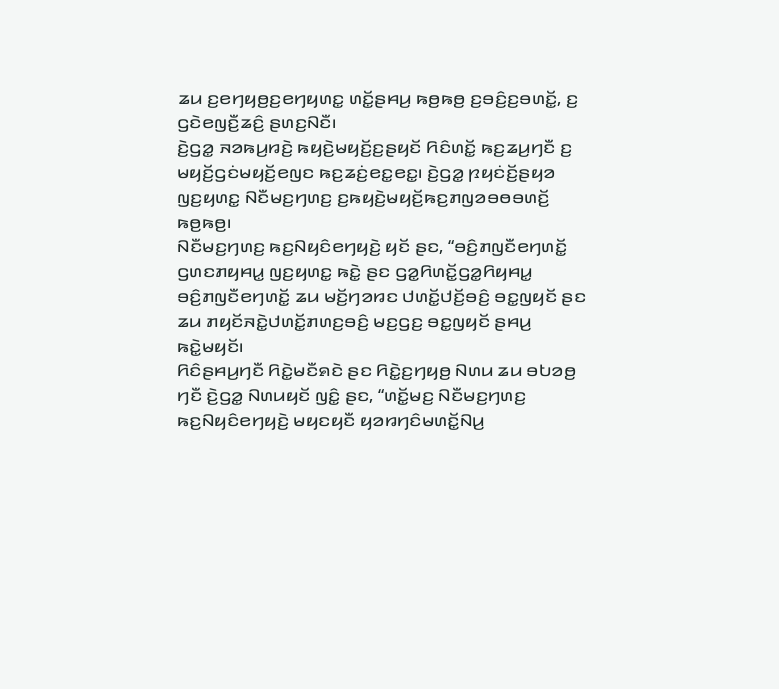ꤘꤣ ꤢ꤬ꤕꤚꤟꤥ꤬ꤢ꤬ꤕꤚꤟꤛꤢ꤭ ꤛꤢꤩ꤭ꤔꤌꤣ꤬ ꤒꤥ꤬ꤒꤥ꤬ ꤢ꤬ꤋꤢꤨ꤬ꤢ꤬ꤋꤛꤢꤩ꤭, ꤢ꤬ ꤞꤢꤧꤕꤜꤢꤪ꤬ꤘꤢꤨ꤬ ꤔꤛꤢ꤬ꤡꤢꤪ꤯
ꤢꤧ꤬ꤞꤤ꤭ ꤏꤤꤒꤣ꤬ꤙꤢꤧ꤬ ꤒꤟꤢꤧ꤬ꤗꤟꤢꤩ꤬ꤢ꤬ꤔꤟꤢꤩ ꤖꤢꤨꤛꤢꤩ꤭ ꤒꤢ꤬ꤘꤣ꤬ꤚꤢꤪ ꤢ꤬ ꤗꤟꤢꤩ꤬ꤞꤢꤦꤗꤟꤢꤩ꤬ꤕꤜꤢ ꤒꤢ꤬ꤘꤢꤦ꤬ꤕꤢ꤭ꤕꤢ꤭꤯ ꤢꤧ꤬ꤞꤤ꤭ ꤐꤟꤢꤦꤢꤩ꤬ꤔꤟꤤ ꤜꤢ꤬ꤟꤛꤢ꤭ ꤡꤢꤪꤗꤢ꤬ꤚꤛꤢ꤬ ꤢ꤬ꤒꤟꤢꤧ꤬ꤗꤟꤢꤩ꤬ꤒꤢ꤬ꤊꤜꤤꤋꤥꤋꤛꤢꤩ꤬ ꤒꤥ꤬ꤒꤥ꤬꤯
ꤡꤢꤪꤗꤢ꤬ꤚꤛꤢ꤬ ꤒꤢ꤬ꤡꤟꤢꤨꤕꤚꤟꤢꤧ꤬ ꤟꤢꤩ ꤔꤢ, “ꤋꤢꤨ꤬ꤊꤜꤢꤪꤕꤚꤛꤢꤩ꤭ ꤞꤛꤢꤊꤟꤌꤣ꤭ ꤜꤢ꤬ꤟꤛꤢ꤭ ꤒꤢꤧ꤭ ꤔꤢ ꤞꤤ꤭ꤖꤛꤢꤩ꤭ꤞꤤ꤭ꤖꤟꤌꤣ꤭ ꤋꤢꤨ꤬ꤊꤜꤢꤪꤕꤚꤛꤢꤩ꤭ ꤘꤣ ꤗꤢꤩ꤬ꤚꤤꤙꤢ ꤓꤛꤢꤩ꤭ꤓꤢꤩ꤬ꤋꤢꤨ꤬ ꤋꤢ꤭ꤜꤟꤢꤩ ꤔꤢ ꤘꤣ ꤊꤟꤢꤩꤏꤢꤧ꤭ꤓꤛꤢꤩ꤭ꤊꤛꤢ꤬ꤋꤢꤨ꤬ ꤗꤢ꤬ꤞꤢ꤬ ꤋꤢ꤭ꤜꤟꤢꤩ ꤔꤌꤣ꤬ ꤒꤢꤧ꤭ꤗꤟꤢꤩ꤯
ꤖꤢꤨꤔꤌꤣ꤬ꤚꤢꤪ ꤖꤢꤧ꤭ꤗꤢꤪꤎꤢꤧ ꤔꤢ ꤖꤢꤧ꤭ꤢ꤬ꤚꤟꤥ꤬ ꤡꤛꤣ ꤘꤣ ꤋꤝꤤꤥ꤬ ꤚꤢꤪ ꤢꤧ꤬ꤞꤤ꤭ ꤡꤛꤣꤟꤢꤩ ꤜꤢꤨ꤭ ꤔꤢ, “ꤛꤢꤩ꤭ꤗꤢ꤬ ꤡꤢꤪꤗꤢ꤬ꤚꤛꤢ꤬ ꤒꤢ꤬ꤡꤟꤢꤨꤕꤚꤟꤢꤧ꤬ ꤗꤟꤢꤟꤢꤪ ꤟꤤꤙꤚꤢꤨꤗꤛꤢꤩ꤭ꤡꤣ꤬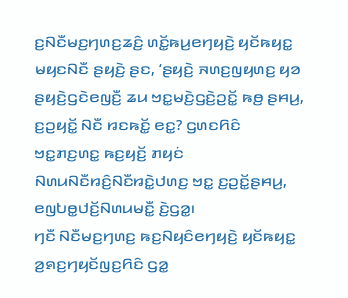ꤢ꤬ꤡꤢꤪꤗꤢ꤬ꤚꤛꤢ꤬ꤘꤢꤨ꤬ ꤛꤢꤩ꤭ꤒꤣ꤬ꤕꤚꤟꤢꤧ꤬ ꤟꤢꤩꤒꤟꤢ꤭ ꤗꤟꤢꤡꤢꤪ ꤔꤟꤢꤧ꤬ ꤔꤢ, ‘ꤔꤟꤢꤧ꤬ ꤏꤛꤢ꤬ꤜꤟꤛꤢ꤬ ꤟꤤ ꤔꤟꤢꤧ꤬ꤞꤢꤧꤕꤜꤢꤪ꤬ ꤘꤣ ꤠꤢ꤭ꤗꤢꤧ꤬ꤞꤢꤧ꤬ꤑꤢꤩ꤭ ꤒꤥ꤬ ꤔꤌꤣ꤬, ꤢ꤬ꤑꤟꤢꤩ꤭ ꤡꤢꤪ ꤙꤢꤒꤢꤩ꤭ ꤕꤢ꤭? ꤞꤛꤢꤖꤢꤨ ꤠꤢ꤭ꤊꤢ꤬ꤛꤢ꤭ ꤒꤢ꤬ꤟꤢꤩ꤬ ꤊꤟꤢꤦ ꤡꤛꤣꤡꤢꤪꤙꤢꤨ꤬ꤡꤢꤪꤙꤢꤧ꤭ꤓꤛꤢ꤬ ꤠꤢ꤭ ꤢ꤬ꤑꤢꤩ꤭ꤔꤌꤣ꤬, ꤕꤜꤝꤥ꤭ꤓꤢꤩ꤬ꤡꤛꤣꤗꤢꤪ꤭ ꤢꤧ꤬ꤞꤤ꤭꤯
ꤚꤢꤪ ꤡꤢꤪꤗꤢ꤬ꤚꤛꤢ꤬ ꤒꤢ꤬ꤡꤟꤢꤨꤕꤚꤟꤢꤧ꤬ ꤟꤢꤩꤒꤟꤢ꤭ ꤤ꤬ꤎꤢ꤬ꤚꤟꤢꤩꤜꤢ꤬ꤖꤢꤨ ꤞꤤ꤭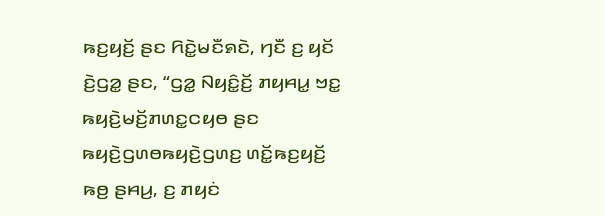ꤒꤢ꤬ꤟꤢꤩ꤬ ꤔꤢ ꤖꤢꤧ꤭ꤗꤢꤪꤎꤢꤧ, ꤚꤢꤪ ꤢ꤬ ꤟꤢꤩ ꤢꤧ꤬ꤞꤤ꤭ ꤔꤢ, “ꤞꤤ꤭ ꤡꤟꤢꤨ꤭ꤢꤩ꤬ ꤊꤟꤌꤣ꤭ ꤠꤢ꤭ ꤒꤟꤢꤧ꤬ꤗꤢꤩ꤬ꤊꤛꤢ꤭ꤍꤟꤥ ꤔꤢ ꤒꤟꤢꤧ꤬ꤞꤛꤥꤒꤟꤢꤧ꤬ꤞꤛꤢ꤬ ꤛꤢꤩ꤭ꤒꤢ꤬ꤟꤢꤩ꤬ ꤒꤥ꤬ ꤔꤌꤣ꤬, ꤢ꤬ ꤊꤟꤢꤦ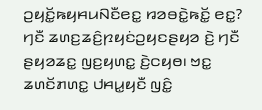ꤑꤟꤢꤩ꤭ꤒꤟꤌꤣꤡꤢꤪꤕꤢ꤭ ꤙꤤꤋꤢꤧ꤭ꤒꤢꤩ꤭ ꤕꤢ꤭?
ꤚꤢꤪ ꤘꤛꤢ꤬ꤘꤢꤨ꤬ꤐꤟꤢꤦꤑꤟꤢꤔꤟꤤ ꤢꤧ꤬ ꤚꤢꤪ ꤔꤟꤤꤘꤢ꤭ ꤜꤢ꤬ꤟꤛꤢ꤭ ꤢꤧ꤬ꤍꤟꤥ꤯ ꤠꤢ꤭ ꤘꤛꤢꤩꤊꤛꤢ꤭ ꤓꤌꤣ꤭ꤟꤢꤪ ꤜꤢꤨ꤭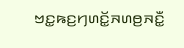ꤠꤢ꤭ꤒꤢ꤬ꤚꤛꤢꤩ꤭ꤏꤛꤥ꤬ꤏꤢꤪ꤭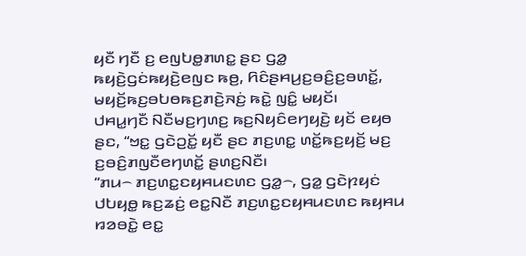ꤟꤢꤪ ꤚꤢꤪ ꤢ꤬ ꤕꤜꤝꤥ꤭ꤊꤛꤢ꤭ ꤔꤢ ꤞꤤ꤭ ꤒꤟꤢꤧ꤬ꤞꤢꤦꤒꤟꤢꤧ꤬ꤕꤜꤢ ꤒꤥ꤬, ꤖꤢꤨꤔꤌꤣ꤬ꤢ꤬ꤋꤢꤨ꤬ꤢ꤬ꤋꤛꤢꤩ꤭, ꤗꤟꤢꤩ꤬ꤒꤢ꤬ꤋꤝꤥꤒꤢ꤬ꤊꤢꤧ꤬ꤏꤢꤦ꤬ ꤒꤢꤧ꤭ ꤜꤢꤨ꤭ ꤗꤟꤢꤩ꤯
ꤓꤌꤣ꤭ꤚꤢꤪ ꤡꤢꤪꤗꤢ꤬ꤚꤛꤢ꤬ ꤒꤢ꤬ꤡꤟꤢꤨꤕꤚꤟꤢꤧ꤬ ꤟꤢꤩ ꤕꤟꤥ ꤔꤢ, “ꤠꤢ꤭ ꤞꤢꤧꤑꤢꤩ꤭ ꤟꤢꤪ ꤔꤢ ꤊꤢ꤬ꤛꤢ꤭ ꤛꤢꤩ꤭ꤒꤢ꤬ꤟꤢꤩ꤬ ꤗꤢ꤬ ꤢ꤬ꤋꤢꤨ꤬ꤊꤜꤢꤪꤕꤚꤛꤢꤩ꤭ ꤔꤛꤢ꤬ꤡꤢꤪ꤯
“ꤊꤣ꤮ ꤊꤢ꤬ꤛꤢ꤭ꤢꤟꤌꤣꤢꤛꤢ ꤞꤤ꤭꤮, ꤞꤤ꤭ ꤞꤢꤧꤐꤟꤢꤦ ꤓꤝꤟꤥ꤭ ꤒꤢ꤬ꤘꤢꤦ꤬ ꤕꤢ꤭ꤡꤢꤪ ꤊꤢ꤬ꤛꤢ꤭ꤢꤟꤌꤣꤢꤛꤢ ꤒꤟꤌꤣ ꤙꤤꤋꤢꤧ꤭ ꤕꤢ꤭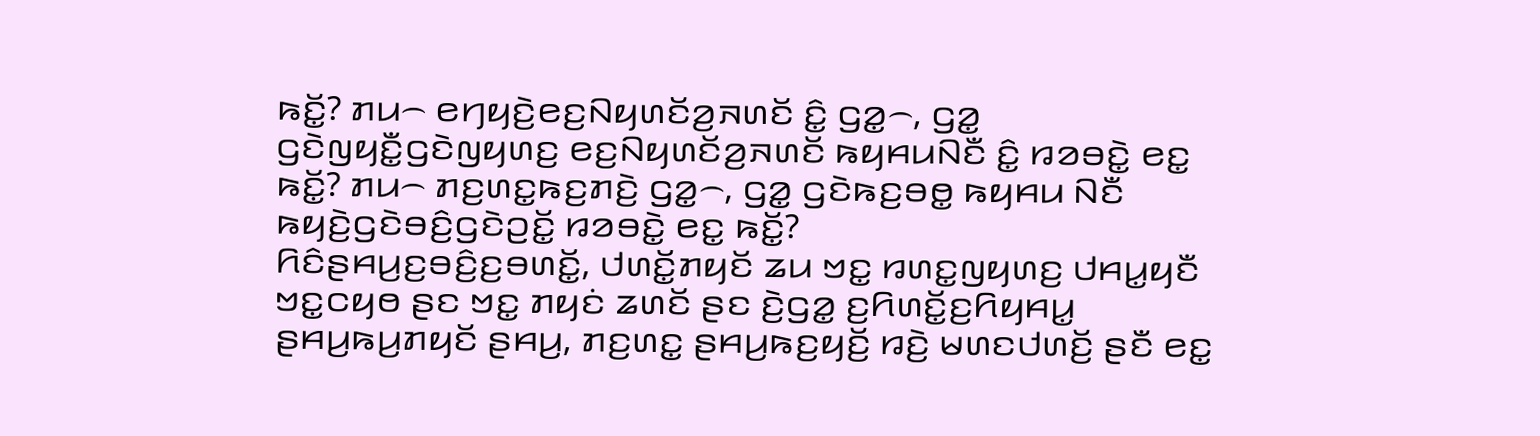ꤒꤢꤩ꤭? ꤊꤣ꤮ ꤕꤚꤟꤢꤧ꤬ꤕꤢ꤬ꤡꤟꤛꤢꤩꤤ꤬ꤏꤛꤢꤩ ꤢꤨ꤭ ꤞꤤ꤭꤮, ꤞꤤ꤭ ꤞꤢꤧꤜꤟꤢꤪ꤭ꤞꤢꤧꤜꤟꤛꤢ꤬ ꤕꤢ꤬ꤡꤟꤛꤢꤩꤤ꤬ꤏꤛꤢꤩ ꤒꤟꤌꤣꤡꤢꤪ ꤢꤨ꤭ ꤙꤤꤋꤢꤧ꤭ ꤕꤢ꤭ ꤒꤢꤩ꤭? ꤊꤣ꤮ ꤊꤢ꤬ꤛꤢ꤭ꤒꤢ꤬ꤊꤢꤧ꤬ ꤞꤤ꤭꤮, ꤞꤤ꤭ ꤞꤢꤧꤒꤢ꤬ꤋꤥ꤭ ꤒꤟꤌꤣ ꤡꤢꤪ ꤒꤟꤢꤧ꤬ꤞꤢꤧꤋꤢꤨ꤬ꤞꤢꤧꤑꤢꤩ꤭ ꤙꤤꤋꤢꤧ꤭ ꤕꤢ꤭ ꤒꤢꤩ꤭?
ꤖꤢꤨꤔꤌꤣ꤬ꤢ꤬ꤋꤢꤨ꤬ꤢ꤬ꤋꤛꤢꤩ꤭, ꤓꤛꤢꤩ꤭ꤊꤟꤢꤩ ꤘꤣ ꤠꤢ꤭ ꤙꤛꤢ꤭ꤜꤟꤛꤢ꤬ ꤓꤌꤣ꤭ꤟꤢꤪ ꤠꤢ꤭ꤍꤟꤥ ꤔꤢ ꤠꤢ꤭ ꤊꤟꤢꤦ ꤘꤛꤢꤩ ꤔꤢ ꤢꤧ꤬ꤞꤤ꤭ ꤢ꤬ꤖꤛꤢꤩ꤭ꤢ꤬ꤖꤟꤌꤣ꤭ ꤔꤌꤣ꤬ꤒꤣ꤬ꤊꤟꤢꤩ ꤔꤌꤣ꤬, ꤊꤢ꤬ꤛꤢ꤭ ꤔꤌꤣ꤬ꤒꤢ꤬ꤟꤢꤩ꤬ ꤙꤢꤧ꤬ ꤗꤛꤢꤓꤛꤢꤩ꤬ ꤔꤢꤪ ꤕꤢ꤭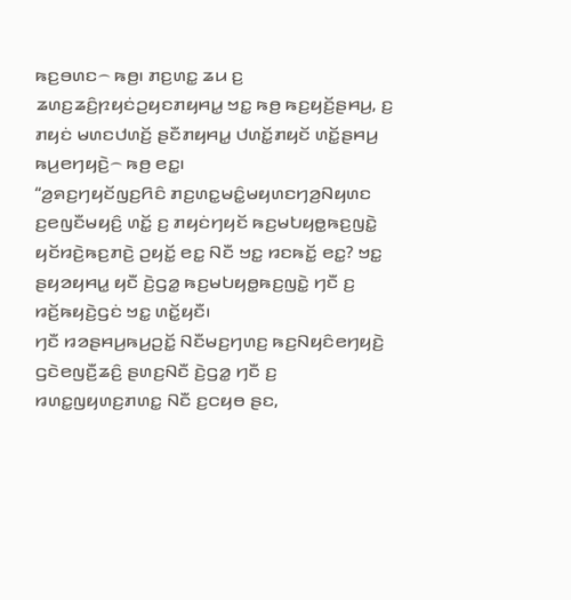ꤒꤢ꤬ꤋꤛꤢ꤮ ꤒꤥ꤬꤯ ꤊꤢ꤬ꤛꤢ꤭ ꤘꤣ ꤢ꤬ ꤘꤛꤢ꤬ꤘꤢꤨ꤬ꤐꤟꤢꤦꤑꤟꤢꤊꤟꤌꤣ꤭ ꤠꤢ꤭ ꤒꤥ꤬ ꤒꤢ꤬ꤟꤢꤩ꤬ꤔꤌꤣ꤬, ꤢ꤬ ꤊꤟꤢꤦ ꤗꤛꤢꤓꤛꤢꤩ꤬ ꤔꤢꤪꤊꤟꤌꤣ꤭ ꤓꤛꤢꤩ꤭ꤊꤟꤢꤩ ꤛꤢꤩ꤭ꤔꤌꤣ꤬ ꤒꤣ꤬ꤕꤚꤟꤢꤧ꤬꤮ ꤒꤥ꤬ ꤕꤢ꤭꤯
“ꤤ꤬ꤎꤢ꤬ꤚꤟꤢꤩꤜꤢ꤬ꤖꤢꤨ ꤊꤢ꤬ꤛꤢ꤭ꤗꤢꤨ꤭ꤗꤟꤛꤢꤚꤤ꤬ꤡꤟꤛꤢ ꤢ꤬ꤕꤜꤢꤪꤗꤟꤢꤨ꤬ ꤛꤢꤩ꤭ ꤢ꤬ ꤊꤟꤢꤦꤚꤟꤢꤩ ꤒꤢ꤬ꤗꤝꤟꤥ꤭ꤒꤢ꤬ꤜꤢꤧ꤭ ꤟꤢꤩꤙꤢꤧ꤬ꤒꤢ꤬ꤊꤢꤧ꤬ ꤑꤟꤢꤩ꤭ ꤕꤢ꤭ ꤡꤢꤪ ꤠꤢ꤭ ꤙꤢꤒꤢꤩ꤭ ꤕꤢ꤭? ꤠꤢ꤭ ꤔꤟꤤꤟꤌꤣ꤭ ꤟꤢꤪ ꤢꤧ꤬ꤞꤤ꤭ ꤒꤢ꤬ꤗꤝꤟꤥ꤭ꤒꤢ꤬ꤜꤢꤧ꤭ ꤚꤢꤪ ꤢ꤬ ꤙꤢꤩ꤬ꤒꤟꤢꤧ꤬ꤞꤢꤦ ꤠꤢ꤭ ꤛꤢꤩ꤭ꤟꤢꤪ꤯
ꤚꤢꤪ ꤙꤤꤔꤌꤣ꤬ꤒꤣ꤬ꤑꤢꤩ꤭ ꤡꤢꤪꤗꤢ꤬ꤚꤛꤢ꤬ ꤒꤢ꤬ꤡꤟꤢꤨꤕꤚꤟꤢꤧ꤬ ꤞꤢꤧꤕꤜꤢꤪ꤬ꤘꤢꤨ꤬ ꤔꤛꤢ꤬ꤡꤢꤪ ꤢꤧ꤬ꤞꤤ꤭ ꤚꤢꤪ ꤢ꤬ ꤙꤛꤢ꤭ꤜꤟꤛꤢ꤬ꤊꤛꤢ꤭ ꤡꤢꤪ ꤢ꤬ꤍꤟꤥ ꤔꤢ,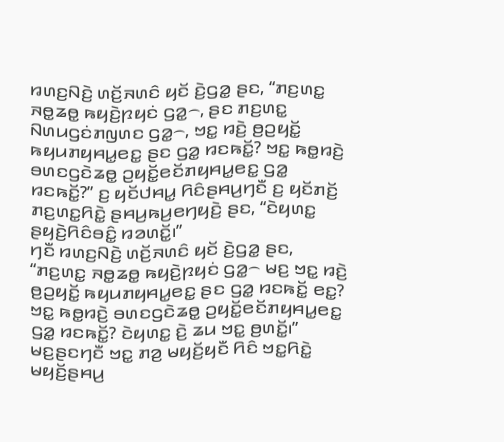ꤙꤛꤢ꤬ꤡꤢꤧ꤬ ꤛꤢꤩ꤬ꤏꤛꤢꤨ ꤟꤢꤩ ꤢꤧ꤬ꤞꤤ꤭ ꤔꤢ, “ꤊꤢ꤬ꤛꤢ꤭ ꤏꤥ꤭ꤘꤥ꤭ ꤒꤟꤢꤧ꤬ꤐꤟꤢꤦ ꤞꤤ꤭꤮, ꤔꤢ ꤊꤢ꤬ꤛꤢ꤭ ꤡꤛꤣꤞꤢꤦꤊꤜꤛꤢ ꤞꤤ꤭꤮, ꤠꤢ꤭ ꤙꤢꤧ꤬ ꤥ꤬ꤑꤟꤢꤩ꤭ ꤒꤟꤣꤊꤟꤌꤣ꤭ꤕꤢ꤭ ꤔꤢ ꤞꤤ꤭ ꤙꤢꤒꤢꤩ꤭? ꤠꤢ꤭ ꤒꤥ꤭ꤙꤢꤧ꤬ ꤋꤛꤢꤞꤢꤧꤘꤥ꤭ ꤑꤟꤢꤩ꤭ꤕꤢꤩꤊꤟꤌꤣ꤭ꤕꤢ꤭ ꤞꤤ꤭ ꤙꤢꤒꤢꤩ꤭?” ꤢ꤬ ꤟꤢꤩꤓꤌꤣ꤭ ꤖꤢꤨꤔꤌꤣ꤬ꤚꤢꤪ ꤢ꤬ ꤟꤢꤩꤊꤢꤩ꤬ ꤊꤢ꤬ꤛꤢ꤭ꤖꤢꤧ꤭ ꤔꤌꤣ꤬ꤒꤣ꤬ꤕꤚꤟꤢꤧ꤬ ꤔꤢ, “ꤢꤧꤟꤛꤢ꤭ ꤔꤟꤢꤧ꤬ꤖꤢꤨꤋꤢꤨ꤭ ꤙꤤꤛꤢꤩ꤭꤯”
ꤚꤢꤪ ꤙꤛꤢ꤬ꤡꤢꤧ꤬ ꤛꤢꤩ꤬ꤏꤛꤢꤨ ꤟꤢꤩ ꤢꤧ꤬ꤞꤤ꤭ ꤔꤢ, “ꤊꤢ꤬ꤛꤢ꤭ ꤏꤥ꤭ꤘꤥ꤭ ꤒꤟꤢꤧ꤬ꤐꤟꤢꤦ ꤞꤤ꤭꤮ ꤗꤢ꤬ ꤠꤢ꤭ ꤙꤢꤧ꤬ ꤥ꤬ꤑꤟꤢꤩ꤭ ꤒꤟꤣꤊꤟꤌꤣ꤭ꤕꤢ꤭ ꤔꤢ ꤞꤤ꤭ ꤙꤢꤒꤢꤩ꤭ ꤕꤢ꤭? ꤠꤢ꤭ ꤒꤥ꤭ꤙꤢꤧ꤬ ꤋꤛꤢꤞꤢꤧꤘꤥ꤭ ꤑꤟꤢꤩ꤭ꤕꤢꤩꤊꤟꤌꤣ꤭ꤕꤢ꤭ ꤞꤤ꤭ ꤙꤢꤒꤢꤩ꤭? ꤢꤧꤟꤛꤢ꤭ ꤢꤧ꤬ ꤘꤣ ꤠꤢ꤭ ꤥ꤬ꤛꤢꤩ꤭꤯”
ꤗꤢ꤬ꤔꤢꤚꤢꤪ ꤠꤢ꤭ ꤊꤤ꤬ ꤗꤟꤢꤩ꤬ꤟꤢꤪ ꤖꤢꤨ ꤠꤢ꤭ꤖꤢꤧ꤭ ꤗꤟꤢꤩ꤬ꤔꤌꤣ꤬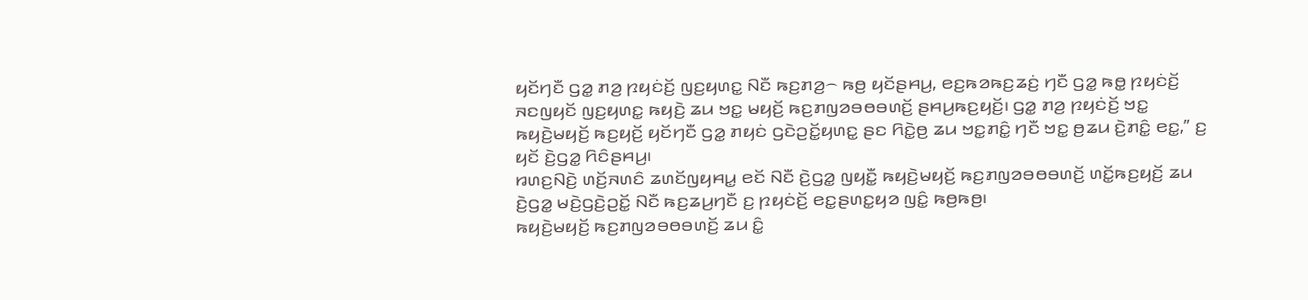ꤟꤢꤩꤚꤢꤪ ꤞꤤ꤭ ꤊꤤ꤬ ꤐꤟꤢꤦꤢꤩ꤬ ꤜꤢ꤬ꤟꤛꤢ꤭ ꤡꤢꤪ ꤒꤢ꤬ꤊꤤ꤬꤮ ꤒꤥ꤬ ꤟꤢꤩꤔꤌꤣ꤬, ꤕꤢ꤬ꤒꤤꤒꤢ꤬ꤘꤢꤦ꤬ ꤚꤢꤪ ꤞꤤ꤭ ꤒꤥ꤭ ꤐꤟꤢꤦꤢꤩ꤬ ꤏꤢꤜꤟꤢꤩ ꤜꤢ꤬ꤟꤛꤢ꤭ ꤒꤟꤢꤧ꤬ ꤘꤣ ꤠꤢ꤭ ꤗꤟꤢꤩ꤬ ꤒꤢ꤬ꤊꤜꤤꤋꤥꤋꤛꤢꤩ꤬ ꤔꤌꤣ꤬ꤒꤢ꤬ꤟꤢꤩ꤬꤯ ꤞꤤ꤭ ꤊꤤ꤬ ꤐꤟꤢꤦꤢꤩ꤬ ꤠꤢ꤭ ꤒꤟꤢꤧ꤬ꤗꤟꤢꤩ꤬ ꤒꤢ꤬ꤟꤢꤩ꤬ ꤟꤢꤩꤚꤢꤪ ꤞꤤ꤭ ꤊꤟꤢꤦ ꤞꤢꤧꤑꤢꤩ꤭ꤟꤛꤢ꤭ ꤔꤢ ꤖꤢꤧ꤭ꤥ꤬ ꤘꤣ ꤠꤢ꤭ꤊꤢꤨ꤭ ꤚꤢꤪ ꤠꤢ꤭ ꤥ꤬ꤘꤣ ꤢꤧ꤬ꤊꤢꤨ꤭ ꤕꤢ꤭,” ꤢ꤬ ꤟꤢꤩ ꤢꤧ꤬ꤞꤤ꤭ ꤖꤢꤨꤔꤌꤣ꤬꤯
ꤙꤛꤢ꤬ꤡꤢꤧ꤬ ꤛꤢꤩ꤬ꤏꤛꤢꤨ ꤘꤛꤢꤩꤜꤟꤌꤣ꤭ ꤕꤢꤩ ꤡꤢꤪ ꤢꤧ꤬ꤞꤤ꤭ ꤜꤟꤢꤪ꤭ ꤒꤟꤢꤧ꤬ꤗꤟꤢꤩ꤬ ꤒꤢ꤬ꤊꤜꤤꤋꤥꤋꤛꤢꤩ꤬ ꤛꤢꤩ꤭ꤒꤢ꤬ꤟꤢꤩ꤬ ꤘꤣ ꤢꤧ꤬ꤞꤤ꤭ ꤗꤢꤧ꤬ꤞꤢꤧ꤬ꤑꤢꤩ꤭ ꤡꤢꤪ ꤒꤢ꤬ꤘꤣ꤬ꤚꤢꤪ ꤢ꤬ ꤐꤟꤢꤦꤢꤩ꤬ ꤕꤢ꤭ꤔꤛꤢ꤭ꤟꤤ ꤜꤢꤨ꤭ ꤒꤥ꤬ꤒꤥ꤬꤯
ꤒꤟꤢꤧ꤬ꤗꤟꤢꤩ꤬ ꤒꤢ꤬ꤊꤜꤤꤋꤥꤋꤛꤢꤩ꤬ ꤘꤣ ꤢꤨ꤭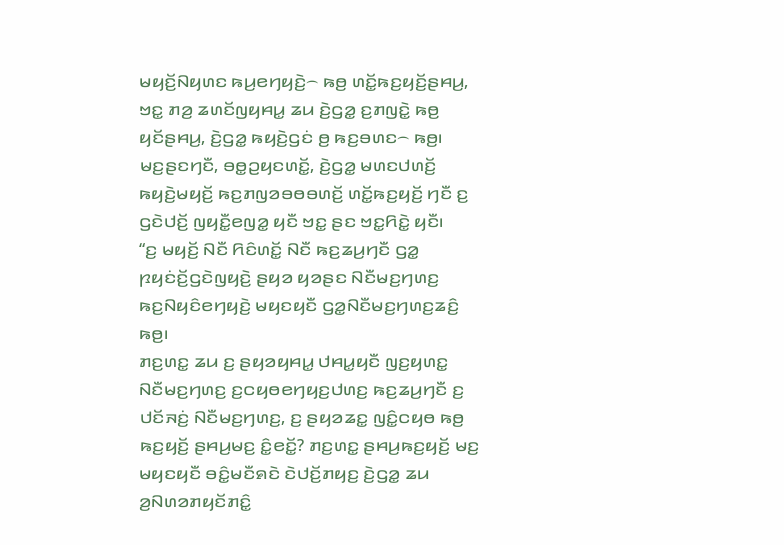ꤗꤟꤢꤩ꤬ꤡꤟꤛꤢ ꤒꤣ꤬ꤕꤚꤟꤢꤧ꤬꤮ ꤒꤥ꤬ ꤛꤢꤩ꤭ꤒꤢ꤬ꤟꤢꤩ꤬ꤔꤌꤣ꤬, ꤠꤢ꤭ ꤊꤤ꤬ ꤘꤛꤢꤩꤜꤟꤌꤣ꤭ ꤘꤣ ꤢꤧ꤬ꤞꤤ꤭ ꤢ꤬ꤊꤜꤢꤧ꤭ ꤒꤥ꤬ ꤟꤢꤩꤔꤌꤣ꤬, ꤢꤧ꤬ꤞꤤ꤭ ꤒꤟꤢꤧ꤬ꤞꤢꤦ ꤥ꤬ ꤒꤢ꤬ꤋꤛꤢ꤮ ꤒꤥ꤬꤯ ꤗꤢ꤬ꤔꤢꤚꤢꤪ, ꤋꤥ꤭ꤑꤟꤢꤛꤢꤩ꤭, ꤢꤧ꤬ꤞꤤ꤭ ꤗꤛꤢꤓꤛꤢꤩ꤬ ꤒꤟꤢꤧ꤬ꤗꤟꤢꤩ꤬ ꤒꤢ꤬ꤊꤜꤤꤋꤥꤋꤛꤢꤩ꤬ ꤛꤢꤩ꤭ꤒꤢ꤬ꤟꤢꤩ꤬ ꤚꤢꤪ ꤢ꤬ ꤞꤢꤧꤓꤢꤩ꤬ ꤜꤟꤢꤪ꤭ꤕꤜꤤ꤭ ꤟꤢꤪ ꤠꤢ꤭ ꤔꤢ ꤠꤢ꤭ꤖꤢꤧ꤭ ꤟꤢꤪ꤯
“ꤢ꤬ ꤗꤟꤢꤩ꤬ ꤡꤢꤪ ꤖꤢꤨꤛꤢꤩ꤭ ꤡꤢꤪ ꤒꤢ꤬ꤘꤣ꤬ꤚꤢꤪ ꤞꤤ꤭ ꤐꤟꤢꤦꤢꤩ꤬ꤞꤢꤧꤜꤟꤢꤧ꤬ ꤔꤟꤤ ꤟꤤꤔꤢ ꤡꤢꤪꤗꤢ꤬ꤚꤛꤢ꤬ ꤒꤢ꤬ꤡꤟꤢꤨꤕꤚꤟꤢꤧ꤬ ꤗꤟꤢꤟꤢꤪ ꤞꤤ꤭ꤡꤢꤪꤗꤢ꤬ꤚꤛꤢ꤬ꤘꤢꤨ꤬ ꤒꤥ꤬꤯
ꤊꤢ꤬ꤛꤢ꤭ ꤘꤣ ꤢ꤬ ꤔꤟꤤꤟꤌꤣ꤭ ꤓꤌꤣ꤭ꤟꤢꤪ ꤜꤢ꤬ꤟꤛꤢ꤭ ꤡꤢꤪꤗꤢ꤬ꤚꤛꤢ꤬ ꤢ꤬ꤍꤟꤥꤕꤚꤟꤢ꤬ꤓꤛꤢ꤬ ꤒꤢ꤬ꤘꤣ꤬ꤚꤢꤪ ꤢ꤬ ꤓꤢꤩꤏꤢꤦ꤬ ꤡꤢꤪꤗꤢ꤬ꤚꤛꤢ꤬, ꤢ꤬ ꤔꤟꤤꤘꤢ꤭ ꤜꤢꤨ꤭ꤍꤟꤥ ꤒꤥ꤬ ꤒꤢ꤬ꤟꤢꤩ꤬ ꤔꤌꤣ꤬ꤗꤢ꤬ ꤢꤨ꤭ꤕꤢꤩ꤭? ꤊꤢ꤬ꤛꤢ꤭ ꤔꤌꤣ꤬ꤒꤢ꤬ꤟꤢꤩ꤬ ꤗꤢ꤬ ꤗꤟꤢꤟꤢꤪ ꤋꤢꤨ꤭ꤗꤢꤪꤎꤢꤧ ꤢꤧꤓꤢꤩ꤬ꤊꤟꤢ꤬ ꤢꤧ꤬ꤞꤤ꤭ ꤘꤣ ꤤ꤬ꤡꤛꤤꤊꤟꤢꤩꤊꤢꤨ꤭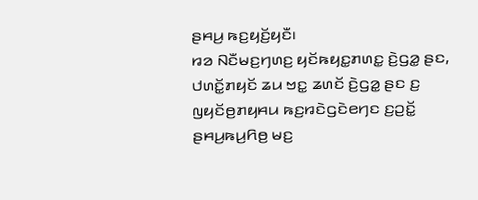ꤔꤌꤣ꤬ ꤒꤢ꤬ꤟꤢꤩ꤬ꤟꤢꤪ꤯
ꤙꤤ ꤡꤢꤪꤗꤢ꤬ꤚꤛꤢ꤬ ꤟꤢꤩꤒꤟꤢ꤭ꤊꤛꤢ꤭ ꤢꤧ꤬ꤞꤤ꤭ ꤔꤢ, ꤓꤛꤢꤩ꤭ꤊꤟꤢꤩ ꤘꤣ ꤠꤢ꤭ ꤘꤛꤢꤩ ꤢꤧ꤬ꤞꤤ꤭ ꤔꤢ ꤢ꤬ ꤜꤟꤢꤩꤥ꤬ꤊꤟꤌꤣ ꤒꤢ꤬ꤙꤢꤧꤞꤢꤧꤕꤚꤢ ꤢ꤬ꤑꤢꤩ꤭ ꤔꤌꤣ꤬ꤒꤣ꤬ꤖꤥ꤬ ꤗꤢ꤬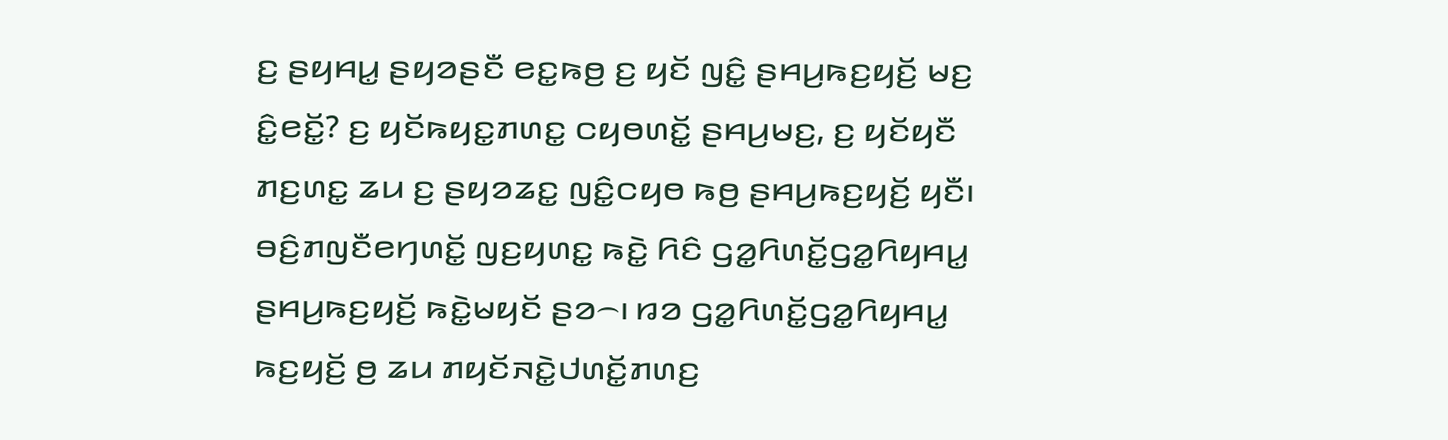ꤢ꤬ ꤔꤟꤌꤣ꤭ ꤔꤟꤤꤔꤢꤪ ꤕꤢ꤭ꤒꤥ꤬ ꤢ꤬ ꤟꤢꤩ ꤜꤢꤨ꤭ ꤔꤌꤣ꤬ꤒꤢ꤬ꤟꤢꤩ꤬ ꤗꤢ꤬ ꤢꤨ꤭ꤕꤢꤩ꤭? ꤢ꤬ ꤟꤢꤩꤒꤟꤢ꤭ꤊꤛꤢ꤭ ꤍꤟꤥꤛꤢꤩ꤭ ꤔꤌꤣ꤬ꤗꤢ꤬, ꤢ꤬ ꤟꤢꤩꤟꤢꤪ ꤊꤢ꤬ꤛꤢ꤭ ꤘꤣ ꤢ꤬ ꤔꤟꤤꤘꤢ꤭ ꤜꤢꤨ꤭ꤍꤟꤥ ꤒꤥ꤬ ꤔꤌꤣ꤬ꤒꤢ꤬ꤟꤢꤩ꤬ ꤟꤢꤪ꤯
ꤋꤢꤨ꤬ꤊꤜꤢꤪꤕꤚꤛꤢꤩ꤭ ꤜꤢ꤬ꤟꤛꤢ꤭ ꤒꤢꤧ꤭ ꤖꤢꤨ ꤞꤤ꤭ꤖꤛꤢꤩ꤭ꤞꤤ꤭ꤖꤟꤌꤣ꤭ ꤔꤌꤣ꤬ꤒꤢ꤬ꤟꤢꤩ꤬ ꤒꤢꤧ꤭ꤗꤟꤢꤩ ꤔꤤ꤮꤯ ꤙꤤ ꤞꤤ꤭ꤖꤛꤢꤩ꤭ꤞꤤ꤭ꤖꤟꤌꤣ꤭ ꤒꤢ꤬ꤟꤢꤩ꤬ ꤥ꤬ ꤘꤣ ꤊꤟꤢꤩꤏꤢꤧ꤭ꤓꤛꤢꤩ꤭ꤊꤛꤢ꤬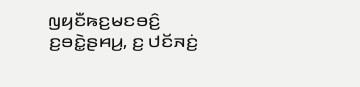ꤜꤟꤢꤪꤒꤢ꤬ꤗꤢꤋꤢꤨ꤬ ꤢ꤬ꤋꤢꤧ꤭ꤔꤌꤣ꤬, ꤢ꤬ ꤓꤢꤩꤏꤢꤦ꤬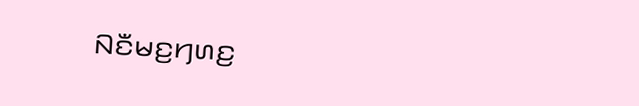ꤡꤢꤪꤗꤢ꤬ꤚꤛꤢ꤬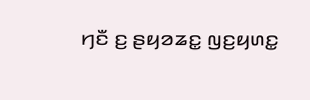ꤚꤢꤪ ꤢ꤬ ꤔꤟꤤꤘꤢ꤭ ꤜꤢ꤬ꤟꤛꤢ꤭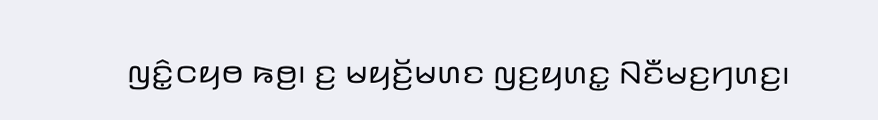ꤜꤢꤨ꤭ꤍꤟꤥ ꤒꤥ꤬꤯ ꤢ꤬ ꤗꤟꤢꤩ꤬ꤗꤛꤢ ꤜꤢ꤬ꤟꤛꤢ꤭ ꤡꤢꤪꤗꤢ꤬ꤚꤛꤢ꤬꤯